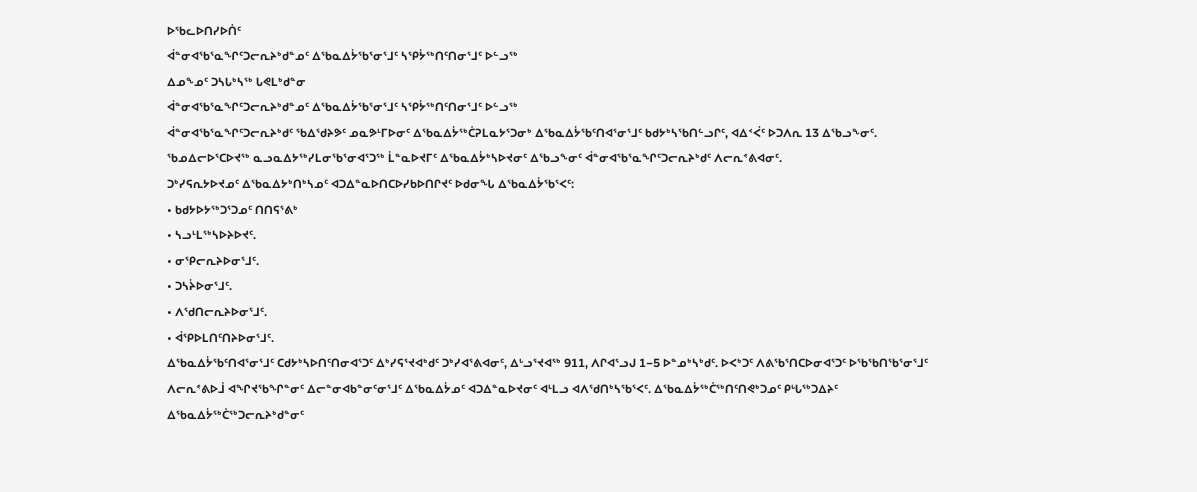ᐅᖃᓚᐅᑎᓯᐅᑏᑦ
ᐋᓐᓂᐊᖃᕐᓇᖏᑦᑐᓕᕆᔨᒃᑯᓐᓄᑦ ᐃᖃᓇᐃᔮᖃᕐᓂᕐᒧᑦ ᓴᕿᔮᖅᑎᑦᑎᓂᕐᒧᑦ ᐅᓪᓗᖅ
ᐃᓄᖕᓄᑦ ᑐᓴᒐᒃᓴᖅ ᒐᕙᒪᒃᑯᓐᓂ
ᐋᓐᓂᐊᖃᕐᓇᖏᑦᑐᓕᕆᔨᒃᑯᓐᓄᑦ ᐃᖃᓇᐃᔮᖃᕐᓂᕐᒧᑦ ᓴᕿᔮᖅᑎᑦᑎᓂᕐᒧᑦ ᐅᓪᓗᖅ
ᐋᓐᓂᐊᖃᕐᓇᖏᑦᑐᓕᕆᔨᒃᑯᑦ ᖃᐃᖁᔨᕗᑦ ᓄᓇᕗᒻᒥᐅᓂᑦ ᐃᖃᓇᐃᔮᖅᑖᕈᒪᓇᔭᕐᑐᓂᒃ ᐃᖃᓇᐃᔮᖃᑦᑎᐊᕐᓂᕐᒧᑦ ᑲᑯᔭᒃᓴᖃᑎᓪᓗᒋᑦ, ᐊᐃᑉᐹᑦ ᐅᑐᐱᕆ 13 ᐃᖃᓗᖕᓂᑦ. ᖃᓄᐃᓕᐅᕐᑕᐅᔪᖅ ᓇᓗᓇᐃᔭᖅᓯᒪᓂᖃᕐᓂᐊᕐᑐᖅ ᒫᓐᓇᐅᔪᒥᑦ ᐃᖃᓇᐃᔮᒃᓴᐅᔪᓂᑦ ᐃᖃᓗᖕᓂᑦ ᐋᓐᓂᐊᖃᕐᓇᖏᑦᑐᓕᕆᔨᒃᑯᑦ ᐱᓕᕆᕝᕕᐊᓂᑦ.
ᑐᒃᓯᕋᕆᔭᐅᔪᓄᑦ ᐃᖃᓇᐃᔭᒃᑎᒃᓴᓄᑦ ᐊᑐᐃᓐᓇᐅᑎᑕᐅᓯᑲᐅᑎᒋᔪᑦ ᐅᑯᓂᖓ ᐃᖃᓇᐃᔮᖃᕐᐸᑦ:
• ᑲᑯᔭᐅᔭᖅᑐᕐᑐᓄᑦ ᑎᑎᕋᕐᕕᒃ
• ᓴᓗᒻᒪᖅᓴᐅᔨᐅᔪᑦ.
• ᓂᕿᓕᕆᔨᐅᓂᕐᒧᑦ.
• ᑐᓴᔩᐅᓂᕐᒧᑦ.
• ᐱᖁᑎᓕᕆᔨᐅᓂᕐᒧᑦ.
• ᐋᕿᐅᒪᑎᑦᑎᔨᐅᓂᕐᒧᑦ.
ᐃᖃᓇᐃᔮᖃᑦᑎᐊᕐᓂᕐᒧᑦ ᑕᑯᔭᒃᓴᐅᑎᑦᑎᓂᐊᕐᑐᑦ ᐃᒃᓯᕋᕐᔪᐊᒃᑯᑦ ᑐᒃᓯᐊᕐᕕᐊᓂᑦ, ᐃᒡᓗᕐᔪᐊᖅ 911, ᐱᒋᐊᕐᓗᒍ 1−5 ᐅᓐᓄᒃᓴᒃᑯᑦ. ᐅᐸᒃᑐᑦ ᐱᕕᖃᕐᑎᑕᐅᓂᐊᕐᑐᑦ ᐅᖃᖃᑎᖃᕐᓂᕐᒧᑦ ᐱᓕᕆᕝᕕᐅᒨ ᐊᖏᔪᖃᖏᓐᓂᑦ ᐃᓕᓐᓂᐊᑲᓐᓂᑦᓂᕐᒧᑦ ᐃᖃᓇᐃᔮᓄᑦ ᐊᑐᐃᓐᓇᐅᔪᓂᑦ ᐊᒻᒪᓗ ᐊᐱᖁᑎᒃᓴᖃᕐᐸᑦ. ᐃᖃᓇᐃᔮᖅᑖᖅᑎᑦᑎᕙᒃᑐᓄᑦ ᑭᒡᒐᖅᑐᐃᔨᑦ ᐃᖃᓇᐃᔮᖅᑖᖅᑐᓕᕆᔨᒃᑯᓐᓂᑦ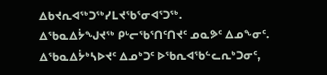ᐃᑲᔪᕆᐊᖅᑐᖅᓯᒪᔪᖃᕐᓂᐊᕐᑐᖅ.
ᐃᖃᓇᐃᔮᖑᔪᖅ ᑭᒡᓕᖃᕐᑎᑦᑎᔪᑦ ᓄᓇᕗᑦ ᐃᓄᖕᓂᑦ. ᐃᖃᓇᐃᔮᒃᓴᐅᔪᑦ ᐃᓄᒃᑐᑦ ᐅᖃᕆᐊᖃᓪᓚᕆᒃᑐᓂᑦ,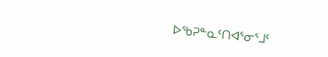ᐅᖃᕈᓐᓇᑦᑎᐊᕐᓂᕐᒧᑦ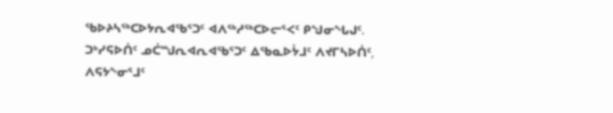ᖃᐅᔨᓴᖅᑕᐅᔭᕆᐊᖃᕐᑐᑦ ᐊᐱᖅᓱᖅᑕᐅᓕᕐᐸᑦ ᑭᖑᓂᖓᒍᑦ. ᑐᒃᓯᕋᐅᑏᑦ ᓄᑖᙳᕆᐊᕆᐊᖃᕐᑐᑦ ᐃᖃᓇᐅᔮᒧᑦ ᐱᔪᒥᓴᐅᑏᑦ, ᐱᕋᔭᖕᓂᕐᒧᑦ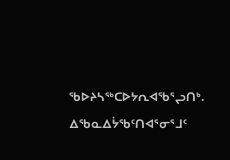ᖃᐅᔨᓴᖅᑕᐅᔭᕆᐊᖃᕐᖢᑎᒃ.
ᐃᖃᓇᐃᔮᖃᑦᑎᐊᕐᓂᕐᒧᑦ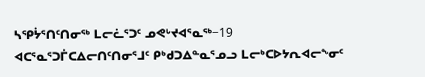ᓴᕿᔮᕐᑎᑦᑎᓂᖅ ᒪᓕᓛᕐᑐᑦ ᓄᕙᒡᔪᐊᕐᓇᖅ−19 ᐊᑕᕐᓇᕐᑐᒦᑕᐃᓕᑎᑦᑎᓂᕐᒧᑦ ᑭᒃᑯᑐᐃᓐᓇᕐᓄᓗ ᒪᓕᒃᑕᐅᔭᕆᐊᓕᖕᓂᑦ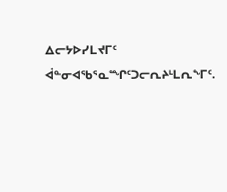ᐃᓕᔭᐅᓯᒪᔪᒥᑦ ᐋᓐᓂᐊᖃᕐᓇᙱᑦᑐᓕᕆᔨᒻᒪᕆᖕᒥᑦ.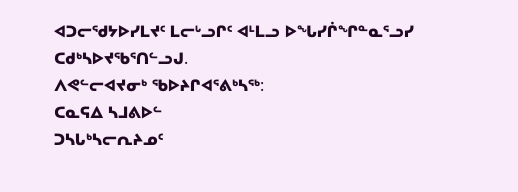ᐊᑐᓕᖁᔭᐅᓯᒪᔪᑦ ᒪᓕᒡᓗᒋᑦ ᐊᒻᒪᓗ ᐅᖓᓯᒌᖏᓐᓇᕐᓗᓯ ᑕᑯᒃᓴᐅᔪᖃᕐᑎᓪᓗᒍ.
ᐱᕙᓪᓕᐊᔪᓂᒃ ᖃᐅᔨᒋᐊᕐᕕᒃᓴᖅ:
ᑕᓇᕋᐃ ᓴᒧᕕᐅᓪ
ᑐᓴᒐᒃᓴᓕᕆᔨᓄᑦ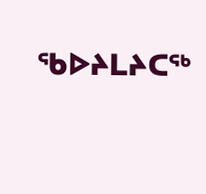ᖃᐅᔨᒪᔨᑕᖅ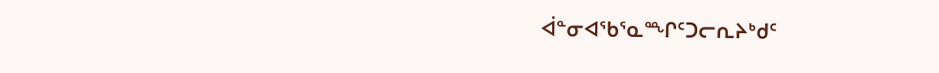ᐋᓐᓂᐊᖃᕐᓇᙱᑦᑐᓕᕆᔨᒃᑯᑦ